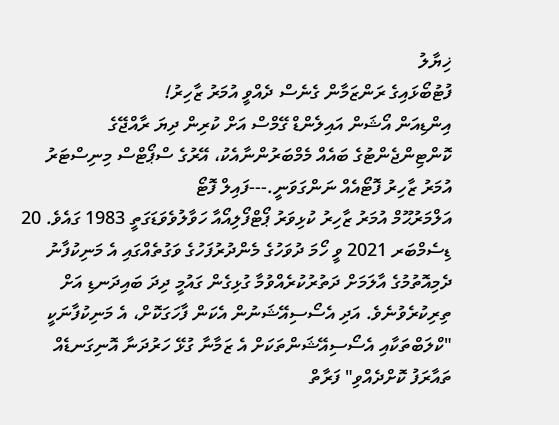ޚިޔާލު
ފުޓުބޯޅައިގެ ރަންޒަމާން ގެނެސް ދެއްވީ އުމަރު ޒާހިރު!
އިންޑިއަން އޯޝަން އައިލެންޑް ގޭމްސް އަށް ކުރިން ދިޔަ ރާއްޖޭގެ ކޮންޓިންޖެންޓުގެ ބައެއް މެމްބަރުންނާއެކު، އޭރުގެ ސްޕޯޓްސް މިނިސްޓަރު އުމަރު ޒާހިރު ފޮޓޯއެއް ނަންގަވަނީ.---ފައިލް ފޮޓޯ
އަލްމަރުޙޫމް އުމަރު ޒާހިރު ކުޅިވަރު ޕޯޓްފޯލިއޯއާ ހަވާލުވެވަޑަގަތީ 1983 ގައެވެ. 20 ޑިސެމްބަރ 2021 ވީ ހޯމަ ދުވަހުގެ މެންދުރުފަހުގެ ވަގުތެއްގައި އެ މަނިކުފާނު ދެމިއޮތުމުގެ އާލަމަށް ދަތުރުކުރެއްވުމާ ގުޅިގެން ގައުމީ ދިދަ ބައިދަނޑި އަށް ތިރިކުރެވުނެވެ. އަދި އެސޯސިއޭޝަނުން އެކަން ފާހަގަކޮށް، އެ މަނިކުފާނަކީ "ކްލަބްތަކާއި އެސޯސިއޭޝަންތަކަށް އެ ޒަމާނާ ގުޅޭ ހަރުދަނާ އޮނިގަނޑެއް ތައާރަފު ކޮށްދެއްވި" ފަރާތް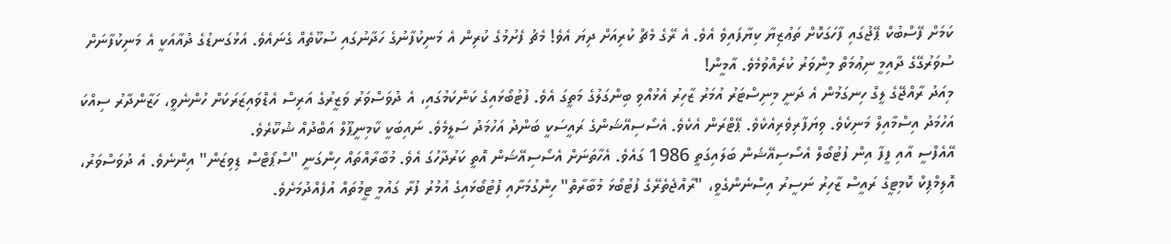ކަމަށް ފޭސްބުކް ޕޭޖުގައި ފާހަގަކޮށް ތަޢުޒިޔާ ކިޔާފައިވެ އެވެ. އެ ރޭގެ މެޗް ކުރިއަށް ދިޔަ އެވެ! މެޗު ފެށުމުގެ ކުރިން އެ މަނިކުފާނުގެ ހަދާނުގައި ސުކޫތެއް ގެނައެވެ. އަޅުގަނޑުގެ ދުއާއަކީ އެ މަނިކުފާނަށް ސުވަރުގޭގެ ދާއިމީ ނިޢުމަތް މިންވަރު ކުރެއްވުމެވެ. އާމީން!
މިއަދު ރާއްޖޭގެ ލީގް ހިނގަމުން އެ ދަނީ މިނިސްޓަރު އުމަރު ޒާހިރު އެޅުއްވި ބިންގަލުގެ މަތީގަ އެވެ. ފުޓުބޯޅައިގެ ކަންކަމުގައި، އެ ދުވަސްވަރު ވަޒީރުގެ އަރިސް އެޑްވައިޒަރަކަށް ހުންނެވީ، ހަޒާންދާރު ސިއްކަ އަހުމަދު އިސްމާއިލް މަނިކެވެ. ވިޔަފާރިވެރިއެކެވެ. ޕޭޓްރަން އެކެވެ. އެސޯސިއޭޝަންގެ ރައީސަކީ ބަންދު އަހުމަދު ސަލީމެވެ. ނައިބަކީ ކާމިނީޕޫލް އަބްދުއް ޝުކޫރެވެ.
އޭއެފްސީ އާއި ފީފާ އިން ފުޓުބޯލް އެސޯސިއޭޝަން ބަލައިގަތީ 1986 ގައެވެ. އެހާތަނަށް އެސޯސިއޭޝަން އޮތީ ކަރުދާހުގަ އެވެ. މުބާރާއްތައް ހިންގަނީ "ސްޕޯޓްސް ޑިވިޒަން" އިންނެވެ. އެ ދުވަސްވަރު، އޮލިމްޕިކް ކޮމިޓީގެ ރައީސް ޒާހިރު ނަސީރު އިސްނެންގެވީ، "ރާއްޖެތެރޭގެ ފުޓުބޯޅަ މުބާރާތް" ހިންގުމަށާއި ފުޓުބޯޅައިގެ އުމުރު ފުރާ ގައުމީ ޓީމުތައް އުފެއްދުމަށެވެ.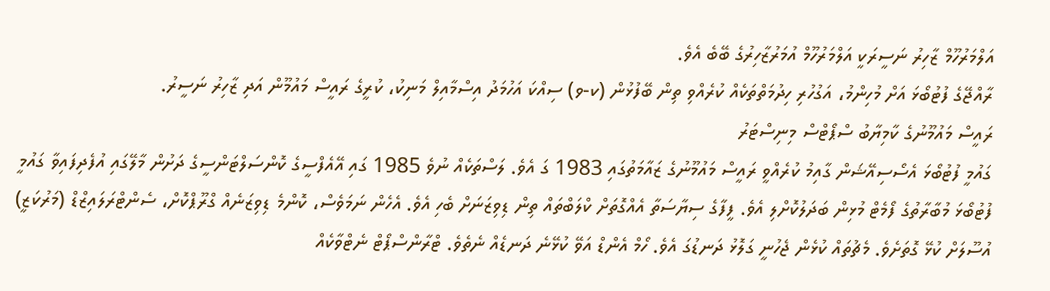އަލްމަރުހޫމް ޒާހިރު ނަސީރަކީ އަލްމަރުހޫމް އުމަރުޒާހިރުގެ ބޭބެ އެވެ.
ރާއްޖޭގެ ފުޓުބޯޅަ އަށް މުހިންމު، އަގުހުރި ހިދުމަތްތަކެއް ކުރެއްވި ތިން ބޭފުޅުން (ކ-ވ) ސިއްކަ އަހުމަދު އިސްމާއިލް މަނިކު، ކުރީގެ ރައީސް މައުމޫން އަދި ޒާހިރު ނަސީރު.
ރައީސް މައުމޫނުގެ ކާމިޔާބު ސްޕޯޓްސް މިނިސްޓަރު
ގައުމީ ފުޓުބޯޅަ އެސޯސިއޭޝަން ގާއިމު ކުރެއްވީ ރައީސް މައުމޫނުގެ ޒައާމަތުގައި 1983 ގަ އެވެ. ލަސްތަކެއް ނުވެ 1985 ގައި އޭއެފްސީގެ ކޮންސަލްޓަންސީގެ ދަށުން މާލޭގައި އުފެދިފައިވާ ގައުމީ ފުޓުބޯޅަ މުބާރާތުގެ ފޯމެޓް މުޅިން ބަދަލުކޮށްލި އެވެ. ފީފާގެ ސިޔާސަތާ އެއްގޮތަށް ކްލަބްތައް ތިން ޑިވިޒަނަށް ބެހި އެވެ. އެހެން ނަމަވެސް، ކޮންމެ ޑިވިޒަނެއް ގްރޫޕްކޮށް، ސެންޓްރަލައިޒްޑް (މަރުކަޒީ) އުސޫލަށް ކުޅޭ ގޮތަށެވެ. މެޗުތައް ކުޅެން ޖެހުނީ ގަލޮޅު ދަނޑުގަ އެވެ. ހޯމް އެންޑް އަވޭ ކުޅޭނެ ދަނޑެއް ނެތެވެ. ޓްރާންސްޕޯޓް ނެޓްވާކެއް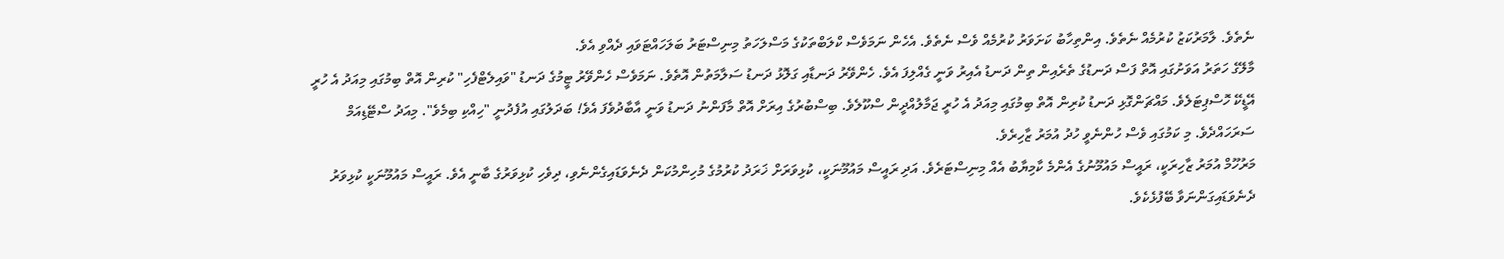ނެތެވެ. ލާމަރުކަޒު ކުރުމެއް ނެތެވެ. އިންތިހާބު ކަށަވަރު ކުރުމެއް ވެސް ނެތެވެ. އެހެން ނަމަވެސް ކްލަބްތަކުގެ މަސްލަހަތު މިނިސްޓަރު ބަލަހައްޓަވައި ދެއްވި އެވެ.
މާލޭގެ ހަތަރު އަވަށުގައި އޮތް ފަސް ދަނޑުގެ ތެރެއިން ތިން ދަނޑު އެއިރު ވަނީ ގެއްލިފަ އެވެ. ހެންވޭރު ދަނޑާއި ގަލޮޅު ދަނޑު ސަލާމަތުން އޮތެވެ. ނަމަވެސް ހެންވޭރު ޓީމުގެ ދަނޑު "ވައިލެޓްފެހި" ކުރިން އޮތް ބިމުގައި މިއަދު އެ ހުރީ އޭޑީކޭ ހޮސްޕިޓަލެވެ. މައްޗަންގޮޅި ދަނޑު ކުރިން އޮތް ބިމުގައި މިއަދު އެ ހުރީ ޖަމާލުއްދީން ސްކޫލެވެ. ބިސްބުރުގެ އިރަށް އޮތް މާފަންނު ދަނޑު ވަނީ އާބާދުވެފަ އެވެ! ބަދަލުގައި އުފެދުނީ "ހިއްކި ބިމެވެ". މިއަދު ސްޓޭޑިއަމް ސަރަހައްދެވެ. މި ކަމުގައި ވެސް ހުންނެވީ ހުދު އުމަރު ޒާހިރެވެ.
މަރުހޫމް އުމަރު ޒާހިރަކީ، ރައީސް މައުމޫނުގެ އެންމެ ކާމިޔާބު އެއް މިނިސްޓަރެވެ. އަދި ރައީސް މައުމޫނަކީ، ކުޅިވަރަށް ޚަރަދު ކުރުމުގެ މުހިންމުކަން ދެނެވަޑައިގެންނެވި، ދިވެހި ކުޅިވަރުގެ ބާނީ އެވެ. ރައީސް މައުމޫނަކީ ކުޅިވަރު ދެނެވަޑައިގަންނަވާ ބޭފުޅެކެވެ.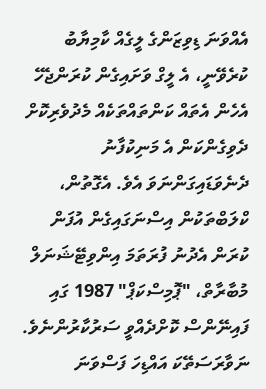އެއްވަނަ ޑިވިޒަންގެ ލީގެއް ކާމިޔާބު ކުރެވޭނީ، އެ ލީގް ވަށައިގެން ކުރަންޖެހޭ އެހެން އެތައް ކަންތައްތަކެއް މެދުވެރިކޮށް ދެވިގެންކަން އެ މަނިކުފާނު ދެނެވަޑައިގަންނަވަ އެވެ. އެގޮތުން، ކްލަބްތަކުން އިސްނަގައިގެން އުފަން ކުރަން އެދުނު ފުރަތަމަ އިންވިޓޭޝަނަލް މުބާރާތް، "ޕޮމިސްކަޕް" 1987 ގައި ފައިނޭންސް ކޮށްދެއްވީ ސަރުކާރުންނެވެ.
ނަވާރަސަތޭކަ އައްޑިހަ ފަސްވަނަ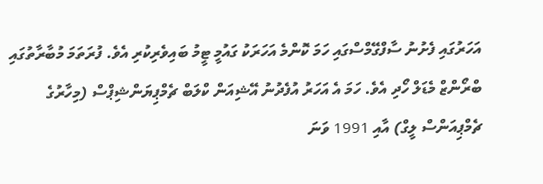އަހަރުގައި ފެށުނު ސާފްގޭމްސްގައި ހަމަ ކޮންމެ އަހަރަކު ގައުމީ ޓީމު ބައިވެރިކުރި އެވެ. ފުރަތަމަ މުބާރާތުގައި ބްރޯންޒް މެޑަލް ހޯދި އެވެ. ހަމަ އެ އަހަރު އުފެދުނު އޭޝިއަން ކްލަބް ޗެމްޕިޔަންޝިޕްސް (މިހާރުގެ ޗެމްޕިއަންސް ލީގް) އާއި 1991 ވަނަ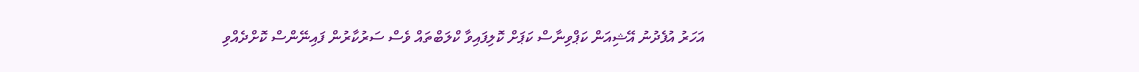އަހަރު އުފެދުނު އޭޝިއަން ކަޕްވިނާސް ކަޕަށް ކޮލިފައިވާ ކްލަބްތައް ވެސް ސަރުކާރުން ފައިނޭންސް ކޮށްދެއްވި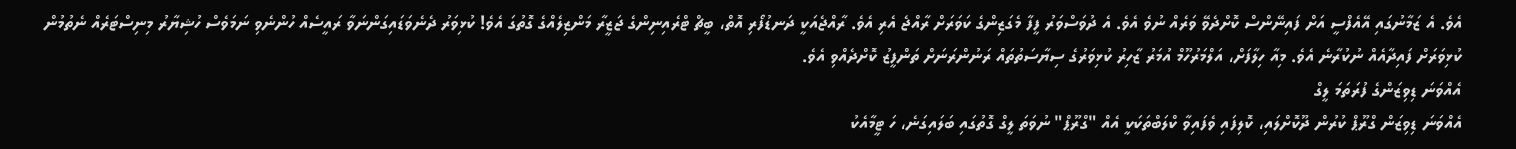އެވެ. އެ ޒަމާނުގައި އޭއެފްސީ އަށް ފައިނޭންސް ކޮށްދެވޭ ވަރެއް ނުވެ އެވެ. އެ ދުވަސްވަރު ފީފާ މެގަޒިންގެ ކަވަރަށް ރާއްޖެ އެރި އެވެ. ރާއްޖެއަކީ ދަނޑުފޯރި އޮތް، ބީޗް ޓްރެއިނިންގެ ޖަޒީރާ މަންޒިލެއްގެ ގޮތުގަ އެވެ! ކުޅިވަރު ދެނެވަޑައިގަންނަވާ ރައީސެއް ހުންނެވި ނަމަވެސް ހުޝިޔާރު މިނިސްޓަރެއް ނެތުމުން ކުޅިވަރަށް ފައިދާއެއް ނުކުރާނެ އެވެ. މިއާ ހިލާފަށް، އަލްމަރުހޫމް އުމަރު ޒާހިރު ކުޅިވަރުގެ ސިޔާސަތުތައް ރަނުންރަނަށް ތަންފީޒު ކޮށްދެއްވި އެވެ.
އެއްވަނަ ޑިވިޒަންގެ ފުރަތަމަ ލީގް
އެއްވަނަ ޑިވިޒަން ގްރޫޕް ކުރުން ދޫކޮށްލައި، ކޮލިފައި ވެފައިވާ ކްލަބްތަކަކީ އެއް "ގްރޫޕް" ނުވަތަ ލީގް ގޮތުގައި ބަލައިގަނެ، ހަ ޓީމާއެކު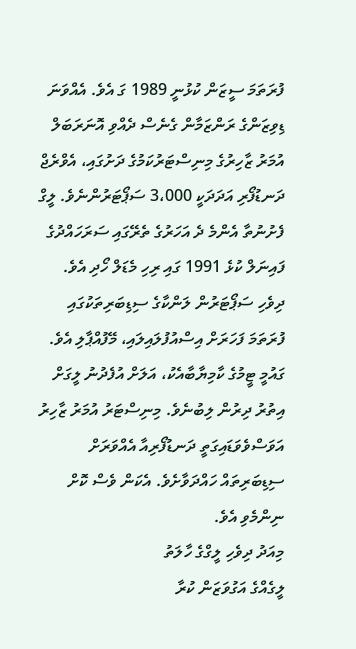ފުރަތަމަ ސީޒަން ކުޅުނީ 1989 ގަ އެވެ. އެއްވަނަ ޑިވިޒަންގެ ރަންޒަމާން ގެނެސް ދެއްވި އޮނަރަބަލް އުމަރު ޒާހިރުގެ މިނިސްޓަރުކަމުގެ ދަށުގައި، އެވްރެޖް ދަނޑުފޯރި އަދަދަކީ 3،000 ސަޕޯޓަރުންނެވެ. ލީގް ފެށުނުތާ އެންމެ ދެ އަހަރުގެ ތެރޭގައި ސަރަހައްދުގެ ފައިނަލް ކުޅެ 1991 ގައި ރިހި މެޑަލް ހޯދި އެވެ. ދިވެހި ސަޕޯޓަރުން ލަންކާގެ ސިޑިބަރިތަކުގައި ފުރަތަމަ ފަހަރަށް އިސްއުފުލައިލައި، މޭފުއްޕާލި އެވެ. ގައުމީ ޓީމުގެ ކާމިޔާބާއެކު، އަލަށް އުފެދުނު ލީގަށް އިތުރު ދިރުން ލިބުނެވެ. މިނިސްޓަރު އުމަރު ޒާހިރު އަވަސްވެވަޑައިގަތީ ދަނޑުފޯރިއާ އެއްވަރަށް ސިޑިބަރިތައް ހައްދަވާށެވެ. އެކަން ވެސް ކޮށް ނިންމެވި އެވެ.
މިއަދު ދިވެހި ލީގްގެ ހާލަތު
ލީގެއްގެ އަގުވަޒަން ކުރާ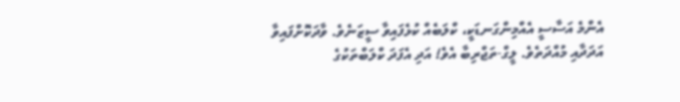އެންމެ އަސާސީ އެއްމިންގަނޑަކީ، ކްލަބެއް ކުޅެފައިވާ ސީޒަނެވެ. ވާދަކޮށްފައިވާ އަދަދާއި މުއްދަތެވެ. ލީގް-ތަޖްރިބާ އެވެ! އަދި އެފަދަ ކްލަބްތަކުގެ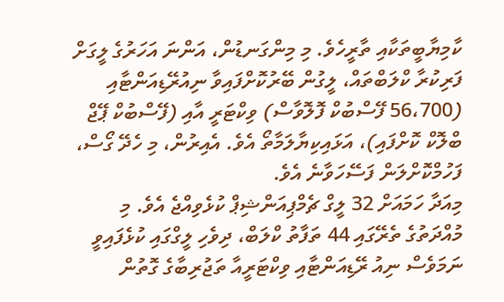ކާމިޔާބީތަކާއި ތާރީހެވެ. މި މިންގަނޑުން، އަންނަ އަހަރުގެ ލީގަށް ފަރިކުރާ ކްލަބްތައް، ލީގުން ބޭރުކޮށްފައިވާ ނިއުރޭޑިއަންޓާއި (56،700 ފޭސްބުކް ފޮލޮވާސް) ވިކްޓަރީ އާއި (ފޭސްބުކް ޕޭޖް ބްލޮކް ކޮށްފައި)، އަޅައިކިޔާލަމާތޯ އެވެ. އެއިރުން، މި ހެދޭ ގޯސް، ފަހުމްކޮށްލަން ފަސޭހަވާނެ އެވެ.
މިއަދާ ހަމައަށް 32 ލީގް ޗެމްޕިއަންޝިޕް ކުޅެވިއްޖެ އެވެ. މި މުއްދަތުގެ ތެރޭގައި 44 ތަފާތު ކްލަބް، ދިވެހި ލީގްގައި ކުޅެފައިވީ ނަމަވެސް ނިއު ރޭޑިއަންޓާއި ވިކްޓަރީއާ ތަޖުރިބާގެ ގޮތުން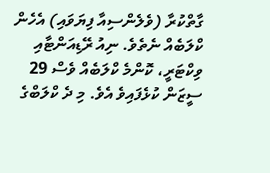ގާތްކުރާ (ވެލެންސިއާ ފިޔަވައި) އެހެން ކްލަބެއް ނެތެވެ. ނިއު ރޭޑިއަންޓާއި ވިކްޓަރީ، ކޮންމެ ކްލަބެއް ވެސް 29 ސީޒަން ކުޅެފައިވެ އެވެ. މި ދެ ކްލަބްގެ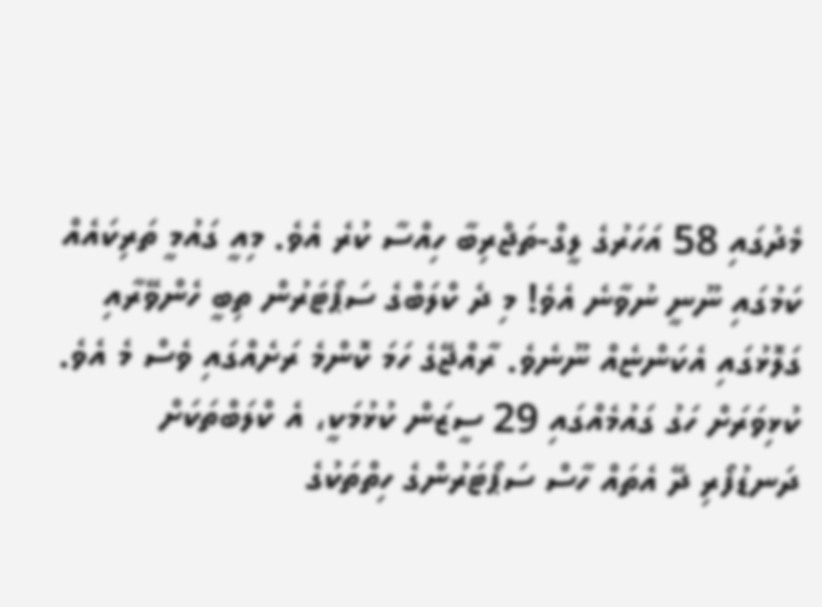މެދުގައި 58 އަހަރުގެ ލީގް-ތަޖްރިބާ ހިއްސާ ކުރެ އެވެ. މިއީ ގައުމީ ތަރިކައެއް ކަމުގައި ނޫނީ ނުވާނެ އެވެ! މި ދެ ކްލަބްގެ ސަޕޯޓަރުން ތިބީ ހެންވޭރާއި ގަލޮޅުގައި އެކަންޏެއް ނޫނެވެ. ރާއްޖޭގެ ހަމަ ކޮންމެ ރަށެއްގައި ވެސް މެ އެވެ. ކުޅިވަރަށް ހަގު ގައުމެއްގައި 29 ސީޒަން ކުޅުމަކީ، އެ ކްލަބްތަކަށް ދަނޑުފޯރި ދޭ އެތައް ހާސް ސަޕޯޓަރުންގެ ހިތްތަކުގެ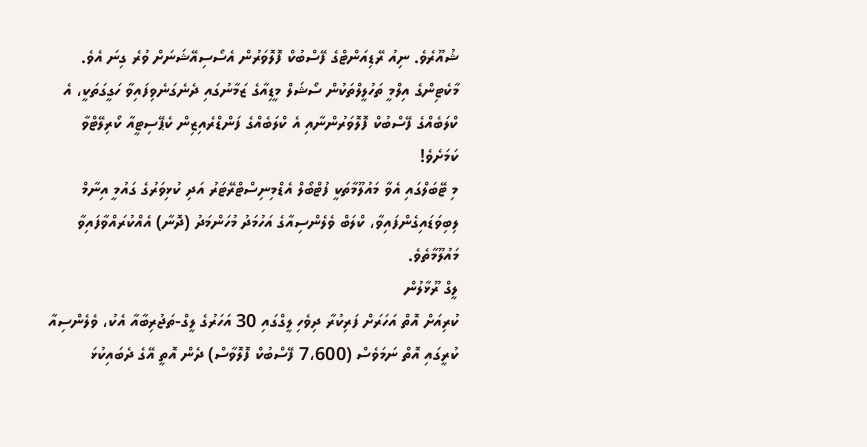ޝުއޫރެވެ. ނިއު ރޭޑިއަންޓްގެ ފޭސްބުކް ފޮލޮވަރުން އެސޯސިއޭޝަނަށް ވުރެ ގިނަ އެވެ. މާކެޓިންގެ އިލްމީ ތަހުލީލްތަކުން ސޯޝަލް މީޑިއާގެ ޒަމާނުގައި ދެނެގަނެވިފައިވާ ހަގީގަތަކީ، އެ ކްލަބެއްގެ ފޭސްބުކް ފޮލޮވަރުންނާއި އެ ކްލަބެއްގެ ފަންޑްރެއިޒިން ކެޕޭސިޓީއާ ކޯރިލޭޓްވާ ކަމަށެވެ!
މި ޓޭބަލްގައި އެވާ މައުލޫމާތަކީ ފުޓްބޯލް އެޑްމިނިސްޓްރޭޓަރު އަދި ކުޅިވަރުގެ ގައުމީ އިނާމް ލިބިވަޑައިގެންފައިވާ، ކްލަބް ވެލެންސިއާގެ އަހުމަދު މުހަންމަދު (ދޮނާ) އެއްކުރައްވާފައިވާ މައުލޫމާތެވެ.
ލީގް ރޫޅާލުން
ކުރިއަށް އޮތް އަހަރަށް ފަރިކުރާ ދިވެހި ލީގްގައި 30 އަހަރުގެ ލީގް-ތަޖުރިބާއާ އެކު، ވެލެންސިއާ ކުރީގައި އޮތް ނަމަވެސް (7،600 ފޭސްބުކް ފޮލޮވާސް) ދެން އޮތީ އޭގެ ދެބައިކުޅަ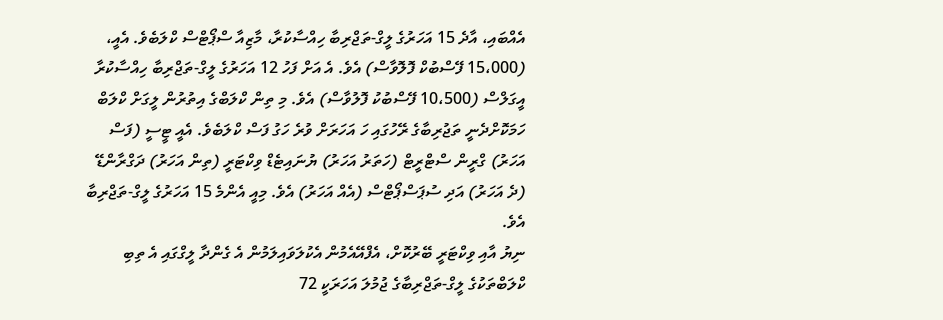އެއްބައި، އާދެ 15 އަހަރުގެ ލީގް-ތަޖްރިބާ ހިއްސާކުރާ، މާޒިއާ ސްޕޯޓްސް ކްލަބެވެ. އެއީ، (15،000 ފޭސްބުކް ފޮލޮވާސް) އެވެ. އެ އަށް ފަހު 12 އަހަރުގެ ލީގް-ތަޖްރިބާ ހިއްސާކުރާ އީގަލްސް (10،500 ފޭސްބުކު ފޮލުވާސް) އެވެ. މި ތިން ކްލަބްގެ އިތުރުން ލީގަށް ކްލަބް ހަމަކޮށްދެނީ ތަޖުރިބާގެ ރޭހުގައި ހަ އަހަރަށް ވުރެ ހަގު ފަސް ކްލަބެވެ. އެއީ ޓީސީ (ފަސް އަހަރު) ގްރީން ސްޓްރީޓް (ހަތަރު އަހަރު) ޔުނައިޓެޑް ވިކްޓަރީ (ތިން އަހަރު) ދަގްރާންޑޭ (ދެ އަހަރު) އަދި ސުޕަސްޕޯޓްސް (އެއް އަހަރު) އެވެ. މިއީ އެންމެ 15 އަހަރުގެ ލީގް-ތަޖްރިބާ އެވެ.
ނިޔު އާއި ވިކްޓަރީ ބޭރުކޮށް، އެފްއޭއެމުން އެކުލަވައިލަމުން އެ ގެންދާ ލީގްގައި އެ ތިބި ކްލަބްތަކުގެ ލީގް-ތަޖްރިބާގެ ޖުމުލަ އަހަރަކީ 72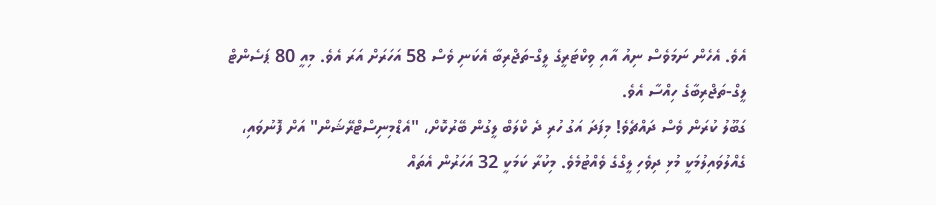އެވެ. އެހެން ނަމަވެސް ނިއު އާއި ވިކްޓަރީގެ ލީގް-ތަޖްރިބާ އެކަނި ވެސް 58 އަހަރަށް އަރަ އެވެ. މިއީ 80 ޕަސެންޓް ލީގް-ތަޖްރިބާގެ ހިއްސާ އެވެ.
ގަބޫލު ކުރަން ވެސް ދައްޗެވެ! މިފަދަ އަގު ހުރި ދެ ކްލަބް ލީގުން ބޭރުކޮށް، "އެޑްމިނިސްޓްރޭޝަން" އަށް ފޮނުވައި، ގެއްލުވައިލުމަކީ މުޅި ދިވެހި ލީގްގެ ވެއްޓުމެވެ. މިކުރާ ކަމަކީ 32 އަހަރުން އެތައް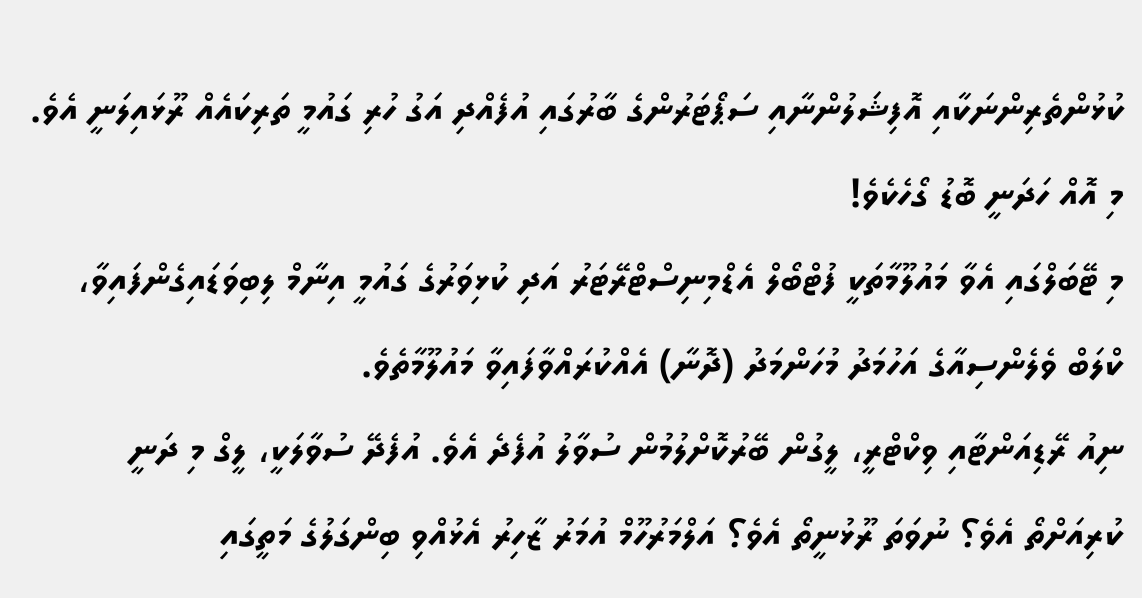ކުޅުންތެރިންނަކާއި އޮފިޝަލުންނާއި ސަޕޯޓަރުންގެ ބާރުގައި އުފެއްދި އަގު ހުރި ގައުމީ ތަރިކައެއް ރޫޅައިލަނީ އެވެ. މި އޮއް ހަދަނީ ބޮޑު ގޯހެކެވެ!
މި ޓޭބަލްގައި އެވާ މައުލޫމާތަކީ ފުޓްބޯލް އެޑްމިނިސްޓްރޭޓަރު އަދި ކުޅިވަރުގެ ގައުމީ އިނާމް ލިބިވަޑައިގެންފައިވާ، ކްލަބް ވެލެންސިއާގެ އަހުމަދު މުހަންމަދު (ދޮނާ) އެއްކުރައްވާފައިވާ މައުލޫމާތެވެ.
ނިއު ރޭޑިއަންޓާއި ވިކްޓްރީ، ލީގުން ބޭރުކޮށްލުމުން ސުވާލު އުފެދެ އެވެ. އުފެދޭ ސުވާލަކީ، ލީގް މި ދަނީ ކުރިއަށްތޯ އެވެ؟ ނުވަތަ ރޫޅުނީތޯ އެވެ؟ އަލްމަރުހޫމް އުމަރު ޒާހިރު އެޅުއްވި ބިންގަލުގެ މަތީގައި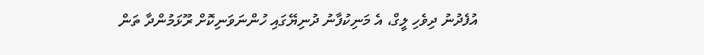އުފެދުނު ދިވެހި ލީގް، އެ މަނިކުފާނު ދުނިޔޭގައި ހުންނަވަނިކޮށް ރޫޅަމުންދާ ތަން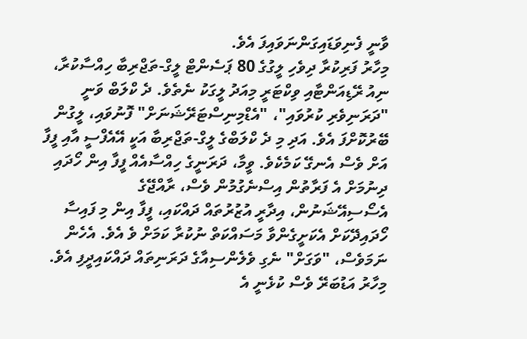ވާނީ ފެނިވަޑައިގަންނަވައިފަ އެވެ.
މިހާރު ފަރިކުރާ ދިވެހި ލީގުގެ 80 ޕަސެންޓް ލީގް-ތަޖްރިބާ ހިއްސާކުރާ، ނިއު ރޭޑިއަންޓާއި ވިކްޓަރީ މިއަދު ލީގަކު ނެތެވެ. ދެ ކްލަބް ވަނީ "ދަރަނިވެރި ކުރުވައި"، "އެޑްމިނިސްޓަރޭޝަނަށް" ފޮނުވައި، ލީގުން ބޭރުކޮށްފަ އެވެ. އަދި މި ދެ ކްލަބްގެ ލީގް-ތަޖްރިބާ އަކީ އޭއެފްސީ އާއި ފީފާ އަށް ވެސް އެނގޭ ކަމެކެވެ. ވީމާ، ދަރަނީގެ ހިއްސާއެއް ފީފާ އިން ހޯދައި ދިނުމަށް އެ ފަރާތުން އިސްނެގުމުން ވެސް، ރާއްޖޭގެ އެސޯސިއޭޝަނުން، އިދާރީ އުޒުރުތައް ދައްކައި، ފީފާ އިން މި ފައިސާ ހޯދައިދޭކަށް އެކަށީގެންވާ މަސައްކަތް ނުކުރާ ކަމަށް ވެ އެވެ. އެހެން ނަމަވެސް، "ވަގަށް" ނެގި ވެލެންސިއާގެ ދަރަނިތައް ދައްކައިދީފި އެވެ. މިހާރު އަޑުބަރޭ ވެސް ކުޅެނީ އެ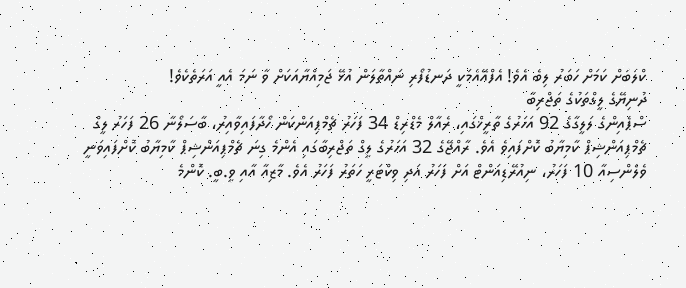ކްލަބަށް ކަމަށް ހަބަރު ލިބެ އެވެ! އެފްއޭއެމަކީ ދަނޑުފޯރި ނައްތާލަން އުޅޭ ޖަމިއްޔާއަކަށް ވާ ނަމަ އެއީ އަރަތެކެވެ!
ދުނިޔޭގެ ލީގްތަކުގެ ތަޖްރިބާ
ސްޕެއިންގެ ލަލީގާގެ 92 އަހަރުގެ ތާރީޚްގައި، ރެއާލް މެޑްރިޑް 34 ފަހަރު ޗެމްޕިއަންކަން ހޯދާފައިވާއިރު، ބާސަލޯނާ 26 ފަހަރު ލީގް ޗެމްޕިއަންޝިޕް ކާމިޔާބު ކޮށްފައިވެ އެވެ. ރާއްޖޭގެ 32 އަހަރުގެ ލީގް ތަޖްރިބާގައި އެންމެ ގިނަ ޗެމްޕިއަންޝިޕް ކާމިޔާބު ކޮށްފައިވަނީ ވެލެންސިއާ 10 ފަހަރު، ނިއުރޭޑިއަންޓް އަށް ފަހަރު އަދި ވިކްޓަރީ ހަތަރު ފަހަރު އެވެ. މާޒިއާ އާއި ވީ.ބީ. ކޮންމެ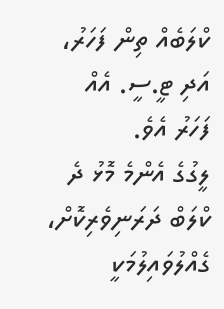ކްލަބެއް ތިން ފަހަރު، އަދި ޓީ.ސީ. އެއް ފަހަރު އެވެ.
ލީގުގެ އެންމެ މޮޅު ދެ ކްލަބް ދަރަނިވެރިކޮށް، ގެއްލުވައިލުމަކީ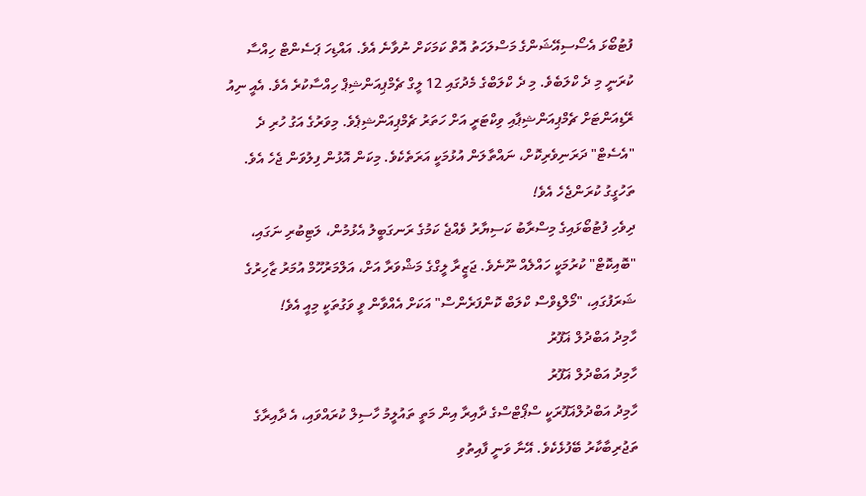ފުޓުބޯޅަ އެސޯސިއޭޝަންގެ މަސްލަހަތު އޮތް ކަމަކަށް ނުވާނެ އެވެ. އައްޑިހަ ޕަސެންޓް ހިއްސާ ކުރަނީ މި ދެ ކްލަބެވެ. މި ދެ ކްލަބްގެ މެދުގައި 12 ލީގް ޗެމްޕިއަންޝިޕް ހިއްސާކުރެ އެވެ. އެއީ ނިއު ރޭޑިއަންޓަށް ޗެމްޕިއަންޝިޕާއި ވިކްޓަރީ އަށް ހަތަރު ޗެމްޕިއަންޝިޕެވެ. މިވަރުގެ އަގު ހުރި ދެ "އެސެޓް" ދަރަނިވެރިކޮށް، ނައްތާލަން އުޅުމަކީ އަރަތެކެވެ. މިކަން އޮޅުން ފިލުވަން ޖެހެ އެވެ. ތަހުގީގު ކުރަންޖެހެ އެވެ!
ދިވެހި ފުޓުބޯޅައިގެ މިސްރާބު ކަސިޔާރު ވެއްޖެ ކަމުގެ ރަނގަބީލު އެޅުމުން، ލަޓިބުރި ނަގައި، "ބޮއިކޮޓް" ކުރުމަކީ ހައްލެއް ނޫނެވެ. ޖަޒީރާ ލީގްގެ މަޝްވަރާ އަށް، އަލްމަރުހޫމް އުމަރު ޒާހިރުގެ ޝަރަފުގައި، "މޯލްޑިވްސް ކްލަބް ކޮންފަރެންސް" އަކަށް އެއްވާން ވީ ވަގުތަކީ މިއީ އެވެ!
ހާމިދު އަބްދުލް ޣަފޫރު
ހާމިދު އަބްދުލް ޣަފޫރު
ހާމިދު އަބްދުލްޣަފޫރަކީ ސްޕޯޓްސްގެ ދާއިރާ އިން މަތީ ތައުލީމު ހާސިލް ކުރައްވައި، އެ ދާއިރާގެ ތަޖުރިބާކާރު ބޭފުޅެކެވެ. އޭނާ ވަނީ ފާއިތުވި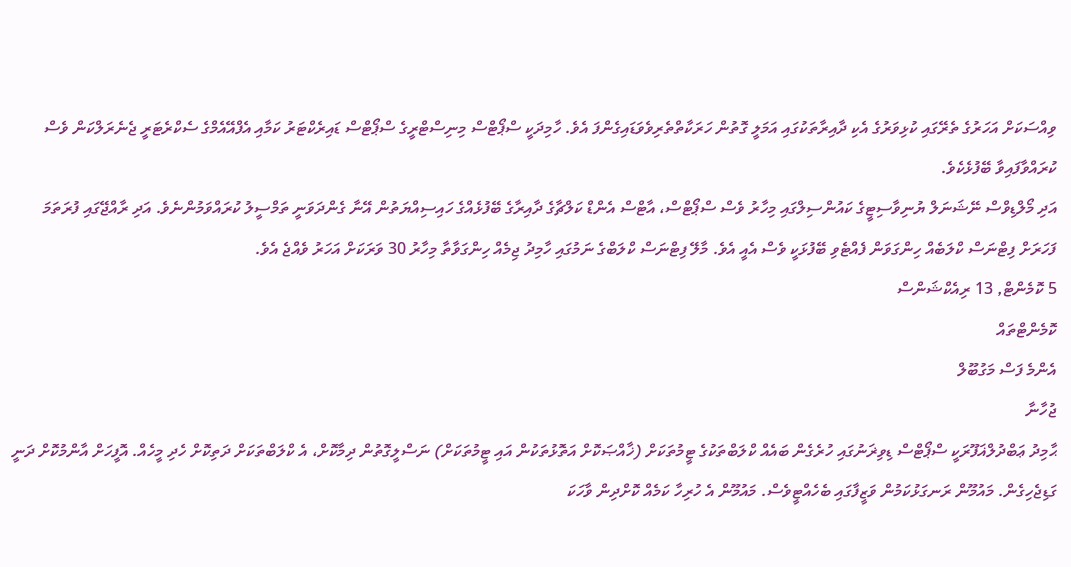ވިއްސަކަށް އަހަރުގެ ތެރޭގައި ކުޅިވަރުގެ އެކި ދާއިރާތަކުގައި އަމަލީ ގޮތުން ހަރަކާތްތެރިވެވަޑައިގެންފަ އެވެ. ހާމިދަކީ ސްޕޯޓްސް މިނިސްޓްރީގެ ސްޕޯޓްސް ޑައިރެކްޓަރު ކަމާއި އެފްއޭއެމްގެ ސެކްރެޓަރީ ޖެނެރަލްކަން ވެސް ކުރައްވާފައިވާ ބޭފުޅެކެވެ.
އަދި މޯލްޑިވްސް ނޭޝަނަލް ޔުނިވާސިޓީގެ ކައުންސިލްގައި މިހާރު ވެސް ސްޕޯޓްސް، އާޓްސް އެންޑް ކަލްޗާގެ ދާއިރާގެ ބޭފުޅެއްގެ ހައިސިއްޔަތުން އޭނާ ގެންދަވަނީ ތަމްސީލު ކުރައްވަމުންނެވެ. އަދި ރާއްޖޭގައި ފުރަތަމަ ފަހަރަށް ފިޓްނަސް ކްލަބެއް ހިންގަވަން ފެއްޓެވި ބޭފުޅަކީ ވެސް އެއީ އެވެ. މާލޭ ފިޓްނަސް ކްލަބްގެ ނަމުގައި ހާމިދު ޖިމެއް ހިންގަވާތާ މިހާރު 30 ވަރަކަށް އަހަރު ވެއްޖެ އެވެ.
5 ކޮމެންޓް, 13 ރިއެކްޝަންސް
ކޮމެންޓްތައް
އެންމެ ފަސް މަގުބޫލް
ޖުހާނާ
ޙާމިދު ޢަބްދުލްޣަފޫރަކީ ސްޕޯޓްސް ޑިވިޜަނުގައި ހުރެގެން ބައެއް ކްލަބްތަކުގެ ޓީމުތަކަށް (ޚާއްޞަކޮށް އަތޮޅުތަކުން އައި ޓީމުތަކަށް) ނަސްލީގޮތުން ދިމާކޮށް، އެ ކްލަބްތަކަށް ދަތިކޮށް ހެދި މީހެއް. އޮފީހަށް އާންމުކޮށް ދަނީ ގަޑިޖެހިގެން. މައުމޫން ރަނގަޅުކަމުން ވަޒީފާގައި ބެހެއްޓީވެސް. މައުމޫން އެ ހުރިހާ ކަމެއް ކޮށްދިން ވާހަކަ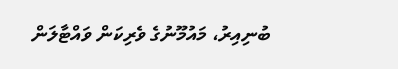ބުނިއިރު، މައުމޫނުގެ ވެރިކަން ވައްޓާލަން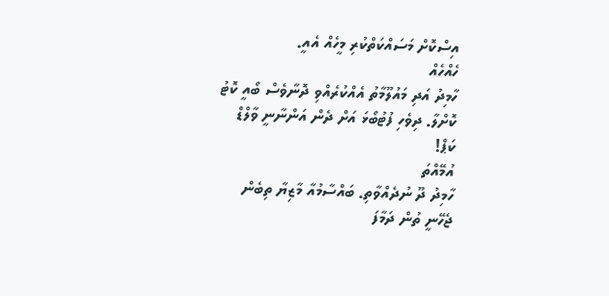އިސްކޮށް މަސައްކަތްކުރި މީހެއް އެއީ.
ހެއްހެއް
ހާމިދު އަދި މައުލޫމާތު އެއްކުރެއްވި ދޮނާވެސް ބޯއީ ކޮޓު ކޮށްލާ. ދިވެހި ފުޓުބޯޅަ އަށް ދެން އަންނާނީ ވާލްޑް ކަޕް!
އުމޭއްތަ
ހާމިދު ދޫ ނުދެއްވާތި. ބައްސާމުއާ މާޒިޔާ ތިބެން ޖެހޭނީ ތުން ދަމާފަ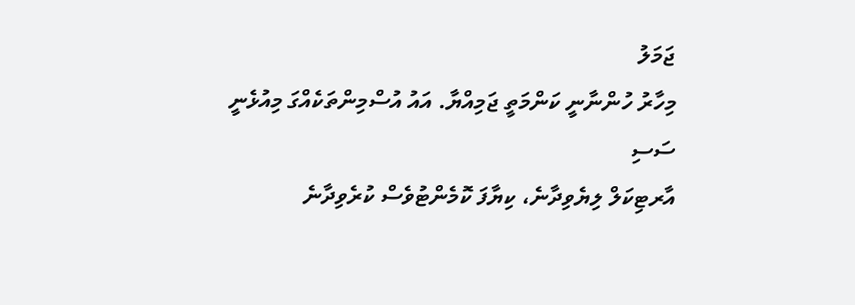ޖަމަލު
މިހާރު ހުންނާނީ ކަންމަތީ ޖަމިއްޔާ. އައު އުސްމިންތަކެއްގަ މިއުޅެނީ
ސަސި
އާރޓިކަލް ލިޔެވިދާނެ، ކިޔާފަ ކޮމެންޓުވެސް ކުރެވިދާނެ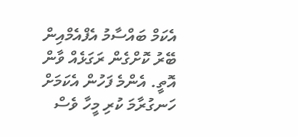އެކަމް ބައްސާމު އެފްއެމްއިން ބޭރު ކޮށްގެން ރަގަޅެއް ވާން އޮތީ. އެންމެ ފަހުން އެކަމަށް ހަނގުރާމަ ކުރި މީހާ ވެސް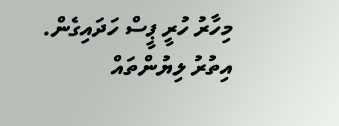މިހާރު ހުރީ ޕީސް ހަދައިގެން.
އިތުރު ލިޔުންތައް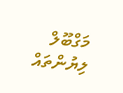މަގްބޫލް ލިޔުންތައް